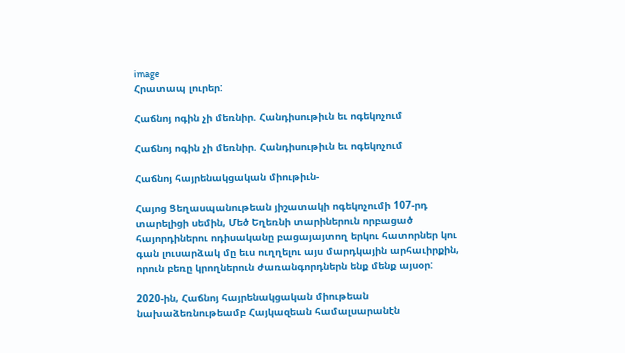image
Հրատապ լուրեր:

Հաճնոյ ոգին չի մեռնիր. Հանդիսութիւն եւ ոգեկոչում

Հաճնոյ ոգին չի մեռնիր. Հանդիսութիւն եւ ոգեկոչում

Հաճնոյ հայրենակցական միութիւն-

Հայոց Ցեղասպանութեան յիշատակի ոգեկոչումի 107-րդ տարելիցի սեմին, Մեծ Եղեռնի տարիներուն որբացած հայորդիներու ոդիսականը բացայայտող երկու հատորներ կու գան լուսարձակ մը եւս ուղղելու այս մարդկային արհաւիրքին, որուն բեռը կրողներուն ժառանգորդներն ենք մենք այսօր:

2020-ին, Հաճնոյ հայրենակցական միութեան նախաձեռնութեամբ Հայկազեան համալսարանէն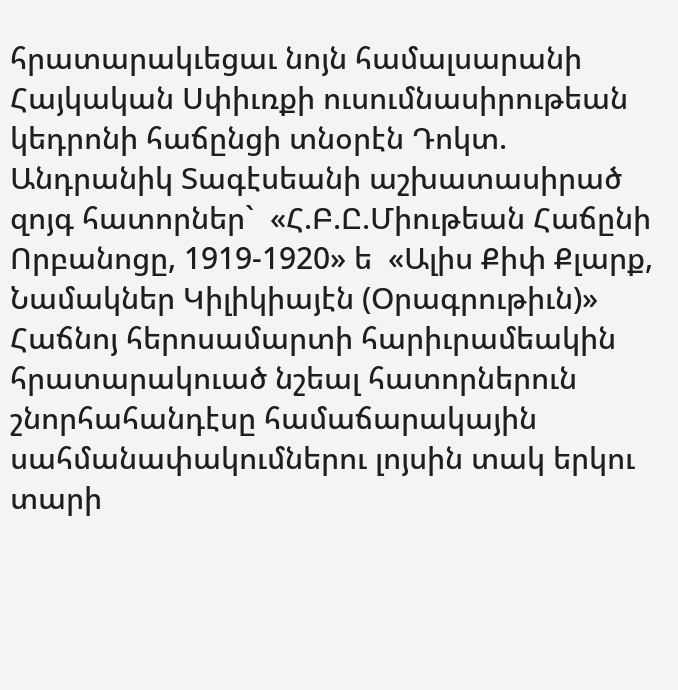հրատարակւեցաւ նոյն համալսարանի Հայկական Սփիւռքի ուսումնասիրութեան կեդրոնի հաճընցի տնօրէն Դոկտ. Անդրանիկ Տագէսեանի աշխատասիրած զոյգ հատորներ`  «Հ.Բ.Ը.Միութեան Հաճընի Որբանոցը, 1919-1920» ե  «Ալիս Քիփ Քլարք, Նամակներ Կիլիկիայէն (Օրագրութիւն)» Հաճնոյ հերոսամարտի հարիւրամեակին հրատարակուած նշեալ հատորներուն շնորհահանդէսը համաճարակային սահմանափակումներու լոյսին տակ երկու տարի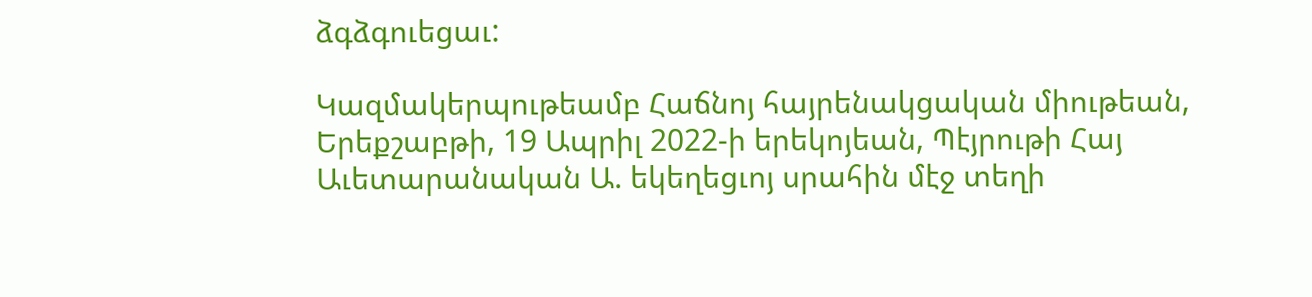ձգձգուեցաւ:

Կազմակերպութեամբ Հաճնոյ հայրենակցական միութեան, Երեքշաբթի, 19 Ապրիլ 2022-ի երեկոյեան, Պէյրութի Հայ Աւետարանական Ա. եկեղեցւոյ սրահին մէջ տեղի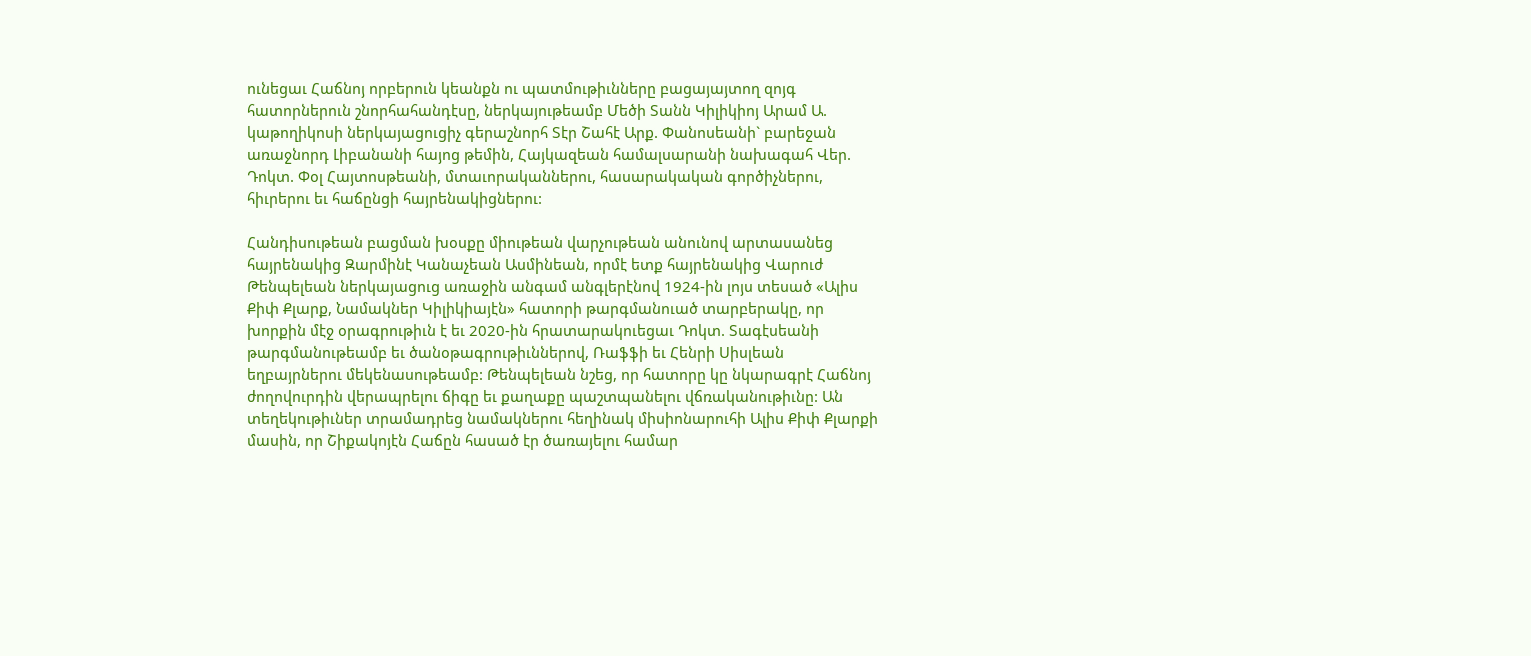ունեցաւ Հաճնոյ որբերուն կեանքն ու պատմութիւնները բացայայտող զոյգ հատորներուն շնորհահանդէսը, ներկայութեամբ Մեծի Տանն Կիլիկիոյ Արամ Ա. կաթողիկոսի ներկայացուցիչ գերաշնորհ Տէր Շահէ Արք. Փանոսեանի` բարեջան առաջնորդ Լիբանանի հայոց թեմին, Հայկազեան համալսարանի նախագահ Վեր. Դոկտ. Փօլ Հայտոսթեանի, մտաւորականներու, հասարակական գործիչներու, հիւրերու եւ հաճընցի հայրենակիցներու:

Հանդիսութեան բացման խօսքը միութեան վարչութեան անունով արտասանեց հայրենակից Զարմինէ Կանաչեան Ասմինեան, որմէ ետք հայրենակից Վարուժ Թենպելեան ներկայացուց առաջին անգամ անգլերէնով 1924-ին լոյս տեսած «Ալիս Քիփ Քլարք, Նամակներ Կիլիկիայէն» հատորի թարգմանուած տարբերակը, որ խորքին մէջ օրագրութիւն է եւ 2020-ին հրատարակուեցաւ Դոկտ. Տագէսեանի թարգմանութեամբ եւ ծանօթագրութիւններով, Ռաֆֆի եւ Հենրի Սիսլեան եղբայրներու մեկենասութեամբ: Թենպելեան նշեց, որ հատորը կը նկարագրէ Հաճնոյ ժողովուրդին վերապրելու ճիգը եւ քաղաքը պաշտպանելու վճռականութիւնը: Ան տեղեկութիւներ տրամադրեց նամակներու հեղինակ միսիոնարուհի Ալիս Քիփ Քլարքի մասին, որ Շիքակոյէն Հաճըն հասած էր ծառայելու համար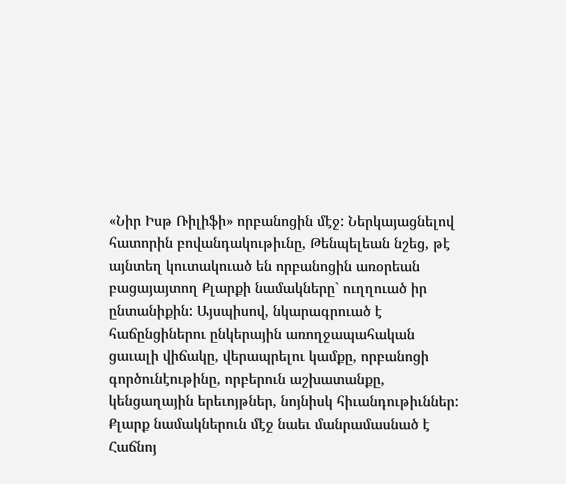«Նիր Իսթ Ռիլիֆի» որբանոցին մէջ: Ներկայացնելով հատորին բովանդակութիւնը, Թենպելեան նշեց, թէ այնտեղ կուտակուած են որբանոցին առօրեան բացայայտող Քլարքի նամակները` ուղղուած իր ընտանիքին: Այսպիսով, նկարագրուած է հաճընցիներու ընկերային առողջապահական ցաւալի վիճակը, վերապրելու կամքը, որբանոցի գործունէութինը, որբերուն աշխատանքը, կենցաղային երեւոյթներ, նոյնիսկ հիւանդութիւններ: Քլարք նամակներուն մէջ նաեւ մանրամասնած է Հաճնոյ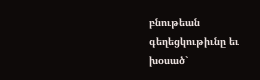բնութեան գեղեցկութիւնը եւ խօսած`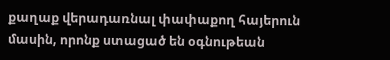քաղաք վերադառնալ փափաքող հայերուն մասին, որոնք ստացած են օգնութեան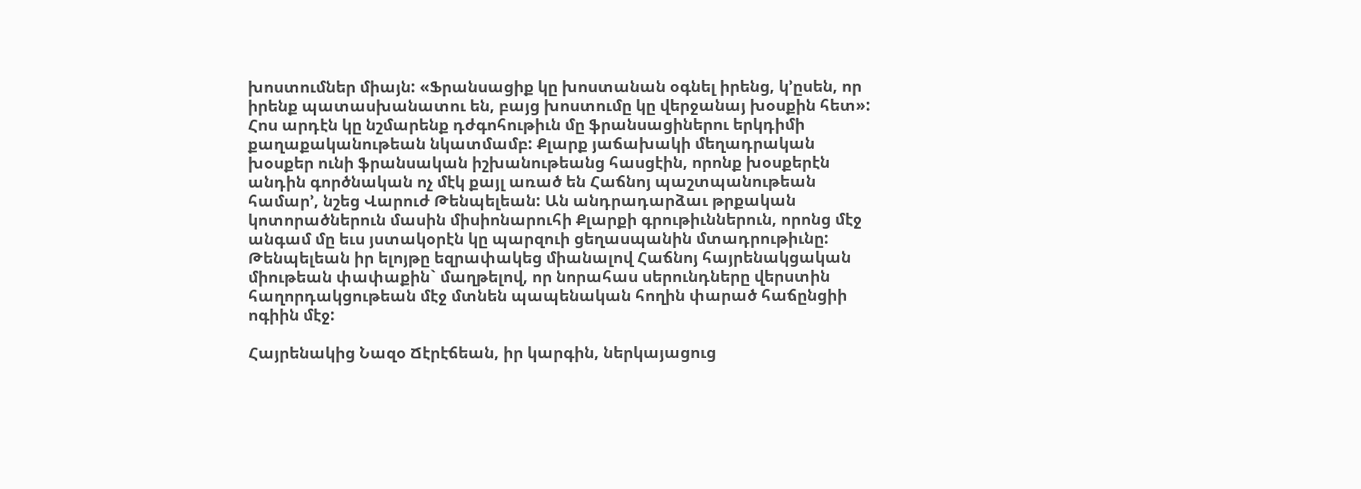խոստումներ միայն: «Ֆրանսացիք կը խոստանան օգնել իրենց, կ՚ըսեն, որ իրենք պատասխանատու են, բայց խոստումը կը վերջանայ խօսքին հետ»: Հոս արդէն կը նշմարենք դժգոհութիւն մը ֆրանսացիներու երկդիմի քաղաքականութեան նկատմամբ: Քլարք յաճախակի մեղադրական խօսքեր ունի ֆրանսական իշխանութեանց հասցէին, որոնք խօսքերէն անդին գործնական ոչ մէկ քայլ առած են Հաճնոյ պաշտպանութեան համար՚, նշեց Վարուժ Թենպելեան: Ան անդրադարձաւ թրքական կոտորածներուն մասին միսիոնարուհի Քլարքի գրութիւններուն, որոնց մէջ անգամ մը եւս յստակօրէն կը պարզուի ցեղասպանին մտադրութիւնը: Թենպելեան իր ելոյթը եզրափակեց միանալով Հաճնոյ հայրենակցական միութեան փափաքին` մաղթելով, որ նորահաս սերունդները վերստին հաղորդակցութեան մէջ մտնեն պապենական հողին փարած հաճընցիի ոգիին մէջ:

Հայրենակից Նազօ Ճէրէճեան, իր կարգին, ներկայացուց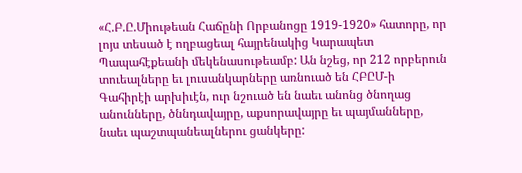«Հ.Բ.Ը.Միութեան Հաճընի Որբանոցը 1919-1920» հատորը, որ լոյս տեսած է ողբացեալ հայրենակից Կարապետ Պապահէքեանի մեկենասութեամբ: Ան նշեց, որ 212 որբերուն տուեալները եւ լուսանկարները առնուած են ՀԲԸՄ-ի Գահիրէի արխիւէն, ուր նշուած են նաեւ անոնց ծնողաց անունները, ծննդավայրը, աքսորավայրը եւ պայմանները, նաեւ պաշտպանեալներու ցանկերը: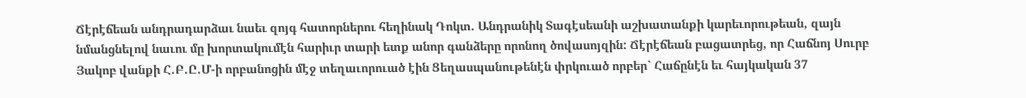Ճէրէճեան անդրադարձաւ նաեւ զոյգ հատորներու հեղինակ Դոկտ. Անդրանիկ Տագէսեանի աշխատանքի կարեւորութեան, զայն նմանցնելով նաւու մը խորտակումէն հարիւր տարի ետք անոր գանձերը որոնող ծովասոյզին: Ճէրէճեան բացատրեց, որ Հաճնոյ Սուրբ Յակոբ վանքի Հ.Բ.Ը.Մ-ի որբանոցին մէջ տեղաւորուած էին Ցեղասպանութենէն փրկուած որբեր` Հաճընէն եւ հայկական 37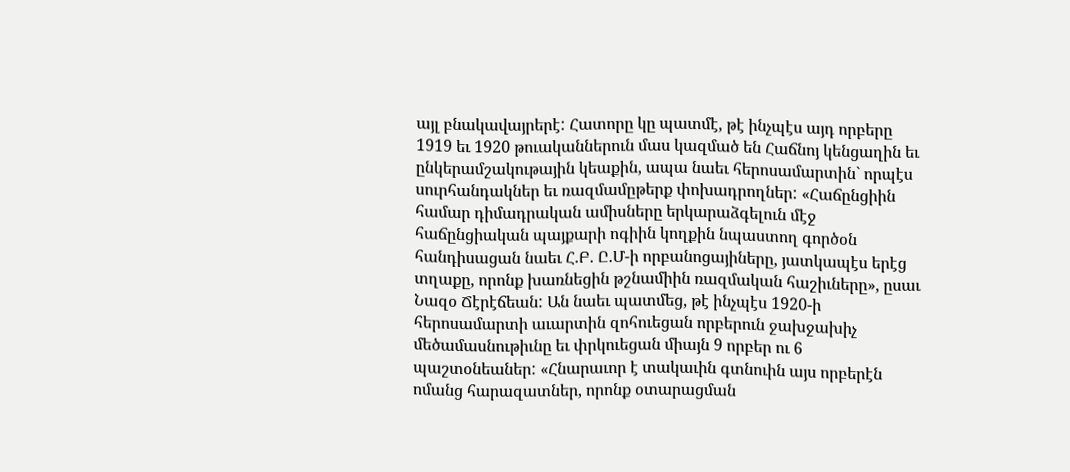այլ բնակավայրերէ: Հատորը կը պատմէ, թէ ինչպէս այդ որբերը 1919 եւ 1920 թուականներուն մաս կազմած են Հաճնոյ կենցաղին եւ ընկերամշակութային կեաքին, ապա նաեւ հերոսամարտին` որպէս սուրհանդակներ եւ ռազմամըթերք փոխադրողներ: «Հաճընցիին համար դիմադրական ամիսները երկարաձգելուն մէջ հաճընցիական պայքարի ոգիին կողքին նպաստող գործօն հանդիսացան նաեւ Հ.Բ. Ը.Մ-ի որբանոցայիները, յատկապէս երէց տղաքը, որոնք խառնեցին թշնամիին ռազմական հաշիւները», ըսաւ Նազօ Ճէրէճեան: Ան նաեւ պատմեց, թէ ինչպէս 1920-ի հերոսամարտի աւարտին զոհուեցան որբերուն ջախջախիչ մեծամասնութիւնը եւ փրկուեցան միայն 9 որբեր ու 6 պաշտօնեաներ: «Հնարաւոր է տակաւին գտնուին այս որբերէն ոմանց հարազատներ, որոնք օտարացման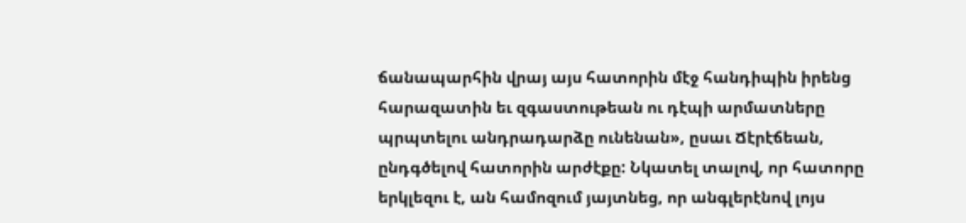ճանապարհին վրայ այս հատորին մէջ հանդիպին իրենց հարազատին եւ զգաստութեան ու դէպի արմատները պրպտելու անդրադարձը ունենան», ըսաւ Ճէրէճեան, ընդգծելով հատորին արժէքը: Նկատել տալով, որ հատորը երկլեզու է, ան համոզում յայտնեց, որ անգլերէնով լոյս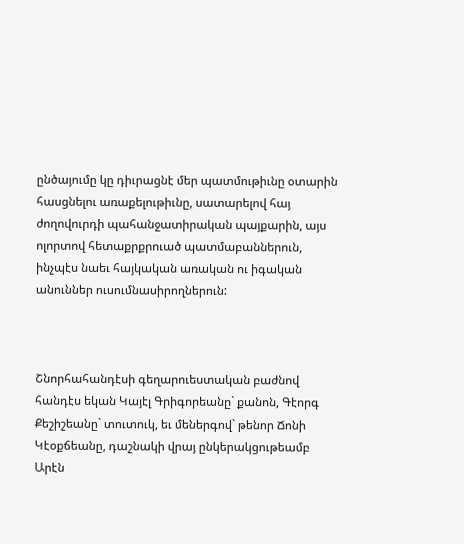ընծայումը կը դիւրացնէ մեր պատմութիւնը օտարին հասցնելու առաքելութիւնը, սատարելով հայ ժողովուրդի պահանջատիրական պայքարին, այս ոլորտով հետաքրքրուած պատմաբաններուն, ինչպէս նաեւ հայկական առական ու իգական անուններ ուսումնասիրողներուն:



Շնորհահանդէսի գեղարուեստական բաժնով հանդէս եկան Կայէլ Գրիգորեանը` քանոն, Գէորգ Քեշիշեանը` տուտուկ, եւ մեներգով` թենոր Ճոնի Կէօքճեանը, դաշնակի վրայ ընկերակցութեամբ Արէն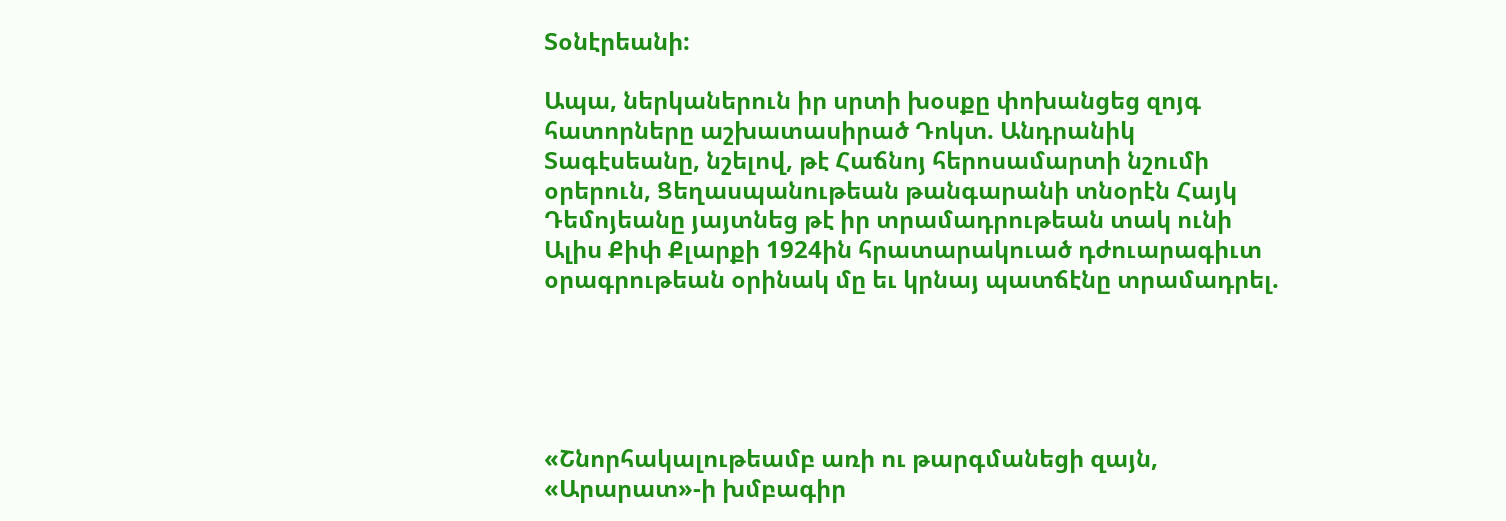Տօնէրեանի:

Ապա, ներկաներուն իր սրտի խօսքը փոխանցեց զոյգ հատորները աշխատասիրած Դոկտ. Անդրանիկ Տագէսեանը, նշելով, թէ Հաճնոյ հերոսամարտի նշումի օրերուն, Ցեղասպանութեան թանգարանի տնօրէն Հայկ Դեմոյեանը յայտնեց թէ իր տրամադրութեան տակ ունի Ալիս Քիփ Քլարքի 1924ին հրատարակուած դժուարագիւտ օրագրութեան օրինակ մը եւ կրնայ պատճէնը տրամադրել.





«Շնորհակալութեամբ առի ու թարգմանեցի զայն, «Արարատ»-ի խմբագիր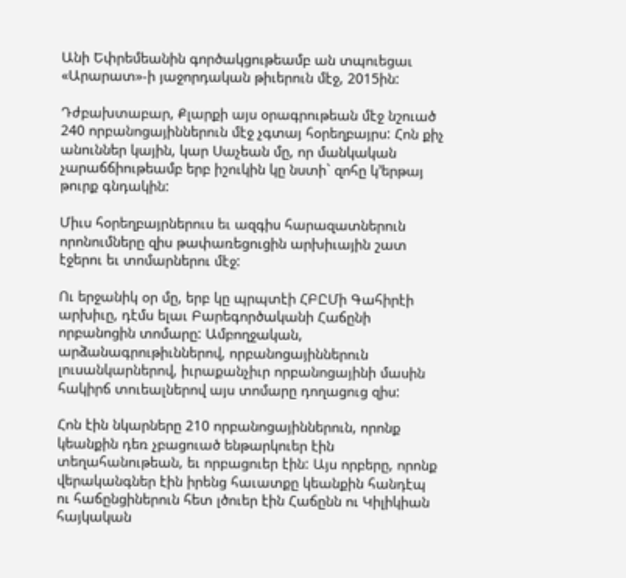Անի Եփրեմեանին գործակցութեամբ ան տպուեցաւ «Արարատ»-ի յաջորդական թիւերուն մէջ, 2015ին:

Դժբախտաբար, Քլարքի այս օրագրութեան մէջ նշուած 240 որբանոցայիններուն մէջ չգտայ հօրեղբայրս: Հոն քիչ անուններ կային, կար Սաչեան մը, որ մանկական չարաճճիութեամբ երբ իշուկին կը նստի` զոհը կ՚երթայ թուրք գնդակին:

Միւս հօրեղբայրներուս եւ ազգիս հարազատներուն որոնումները զիս թափառեցուցին արխիւային շատ էջերու եւ տոմարներու մէջ:

Ու երջանիկ օր մը, երբ կը պրպտէի ՀԲԸՄի Գահիրէի արխիւը, դէմս ելաւ Բարեգործականի Հաճընի որբանոցին տոմարը: Ամբողջական, արձանագրութիւններով, որբանոցայիններուն լուսանկարներով, իւրաքանչիւր որբանոցայինի մասին հակիրճ տուեալներով այս տոմարը դողացուց զիս:

Հոն էին նկարները 210 որբանոցայիններուն, որոնք կեանքին դեռ չբացուած ենթարկուեր էին տեղահանութեան, եւ որբացուեր էին: Այս որբերը, որոնք վերականգներ էին իրենց հաւատքը կեանքին հանդէպ ու հաճընցիներուն հետ լծուեր էին Հաճընն ու Կիլիկիան հայկական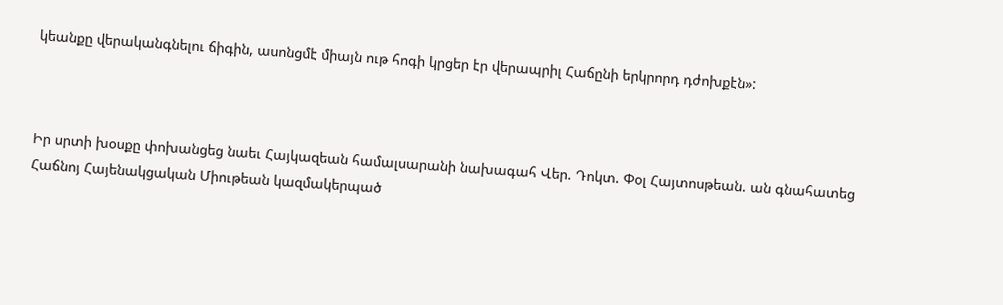կեանքը վերականգնելու ճիգին, ասոնցմէ միայն ութ հոգի կրցեր էր վերապրիլ Հաճընի երկրորդ դժոխքէն»:



Իր սրտի խօսքը փոխանցեց նաեւ Հայկազեան համալսարանի նախագահ Վեր. Դոկտ. Փօլ Հայտոսթեան. ան գնահատեց Հաճնոյ Հայենակցական Միութեան կազմակերպած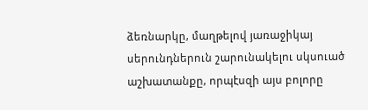ձեռնարկը, մաղթելով յառաջիկայ սերունդներուն շարունակելու սկսուած աշխատանքը, որպէսզի այս բոլորը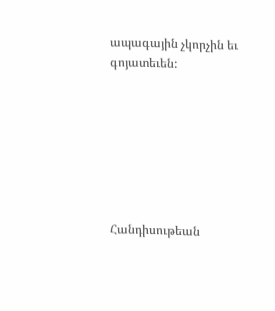ապագային չկորչին եւ գոյատեւեն:







Հանդիսութեան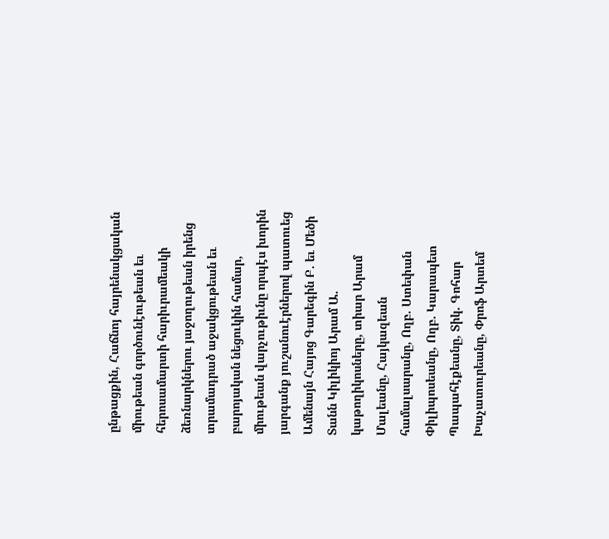ընթացքին, Հաճնոյ հայրենակցական միութեան գործունէութեան եւ հերոսամարտի հարիւրամեակի ձեռնարկներու յաջողութեան իրենց տրամադրած աջակցութեան եւ բարոյական նեցուկին համար, միութեան վարչութիւնը որպէս խորին յարգանք յուշանուէրներով պատուեց Ամենայն Հայոց Գարեգին Բ. եւ Մեծի Տանն Կիլիկիոյ Արամ Ա. կաթողիկոսները, տիար Արամ Մալեանը, Հայկազեան համալսարանը, Ողբ. Ստեփան Փիլիպոսեանը, Ողբ. Կարապետ Պապահէքեանը, Տիկ. Գոհար Խաչատուրեանը, Փրոֆ Արտեմ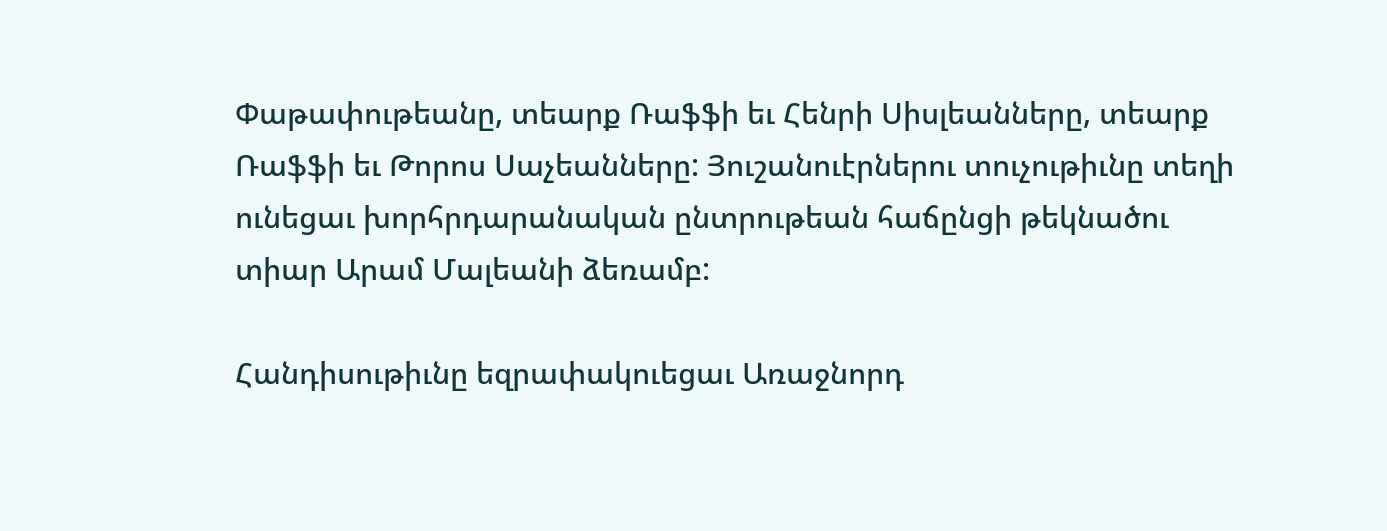Փաթափութեանը, տեարք Ռաֆֆի եւ Հենրի Սիսլեանները, տեարք Ռաֆֆի եւ Թորոս Սաչեանները: Յուշանուէրներու տուչութիւնը տեղի ունեցաւ խորհրդարանական ընտրութեան հաճընցի թեկնածու տիար Արամ Մալեանի ձեռամբ:

Հանդիսութիւնը եզրափակուեցաւ Առաջնորդ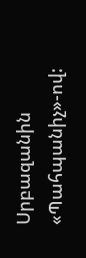Սրբազանին «Պահպանիչ»-ով: